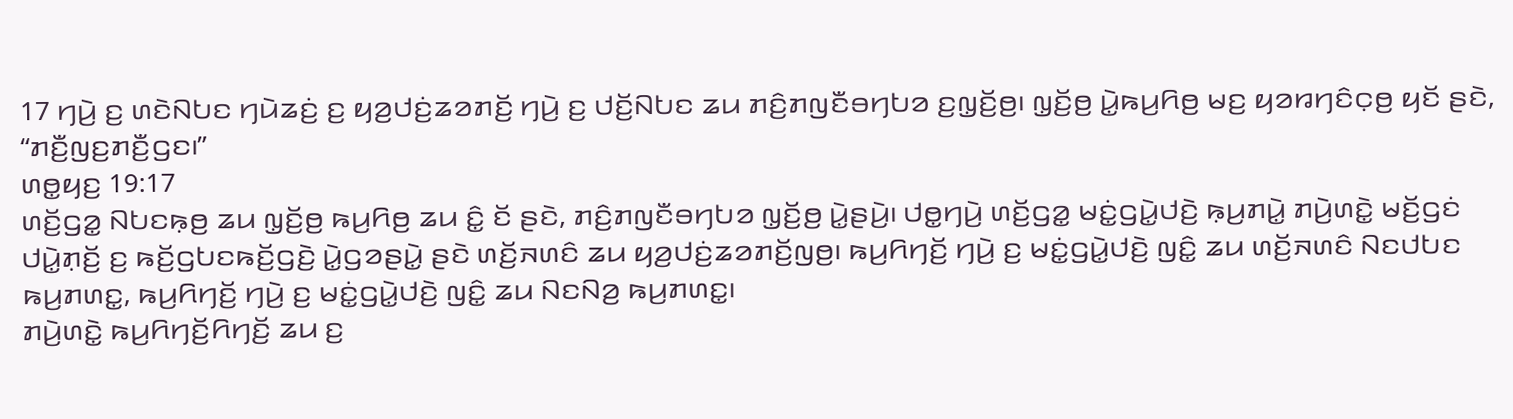17 ꤚꤣꤧ꤬ ꤢ꤬ ꤛꤢꤧꤡꤝꤢ ꤚꤣꤧꤘꤢꤦ꤬ ꤢ꤬ ꤟꤤ꤬ꤓꤢꤦ꤬ꤘꤤꤊꤢꤩ꤬ ꤚꤣꤧ꤬ ꤢ꤬ ꤓꤢꤩ꤬ꤡꤝꤢ ꤘꤣ ꤊꤢꤨ꤬ꤊꤜꤢꤪꤋꤚꤝꤤ ꤢ꤬ꤜ꤫ꤢꤩ꤬ꤥ꤬꤯ ꤜ꤫ꤢꤩ꤬ꤥ꤬ ꤣꤧ꤭ꤒꤣ꤬ꤖꤥ꤬ ꤗꤢ꤬ ꤟꤤꤙꤚꤢꤨꤍ꤫ꤥ꤬ ꤟꤢꤩ ꤔꤢꤧ, “ꤊꤢꤪ꤬ꤜꤢ꤬ꤊꤢꤪ꤬ꤞꤢ꤯”
ꤛꤥ꤭ꤟꤢ꤬ 19:17
ꤛꤢꤩ꤬ꤞꤤ꤭ ꤡꤝꤢꤒ꤫ꤥ꤬ ꤘꤣ ꤜ꤫ꤢꤩ꤬ꤥ꤬ ꤒꤣ꤬ꤖꤥ꤬ ꤘꤣ ꤢꤨ꤭ ꤢꤩ ꤔꤢꤧ, ꤊꤢꤨ꤬ꤊꤜꤢꤪꤋꤚꤝꤤ ꤜ꤫ꤢꤩ꤬ꤥ꤬ ꤣꤧ꤭ꤔꤣꤧ꤬꤯ ꤓꤥ꤭ꤚꤣꤧ꤬ ꤛꤢꤩ꤬ꤞꤤ꤭ ꤗꤢꤦ꤭ꤞꤣꤧ꤭ꤓꤢꤧ꤬ ꤒ꤫ꤣ꤬ꤊꤣꤧ꤭ ꤊꤣꤧ꤬ꤛꤢꤧ꤭ ꤗꤢꤩ꤬ꤞꤢꤦ ꤓꤣꤧ꤭ꤊ꤫ꤢꤩ꤬ ꤢ꤬ ꤒꤢꤩ꤬ꤞꤝꤢꤒꤢꤩ꤬ꤞꤢꤧ꤬ ꤣꤧ꤭ꤞꤤꤔꤣꤧ꤭ ꤔꤢꤧ ꤛꤢꤩ꤬ꤏꤛꤢꤨ ꤘꤣ ꤟꤤ꤬ꤓꤢꤦ꤬ꤘꤤꤊꤢꤩ꤬ꤜꤥ꤬꤯ ꤒꤣ꤬ꤖꤚꤢꤩ꤬ ꤚꤣꤧ꤬ ꤢ꤬ ꤗꤢꤦ꤭ꤞꤣꤧ꤭ꤓꤢꤧ꤬ ꤜꤢꤨ꤭ ꤘꤣ ꤛꤢꤩ꤬ꤏꤛꤢꤨ ꤡꤢꤓꤝꤢ ꤒꤣ꤬ꤊꤛꤢ꤭, ꤒꤣ꤬ꤖꤚꤢꤩ꤬ ꤚꤣꤧ꤬ ꤢ꤬ ꤗꤢꤦ꤭ꤞꤣꤧ꤭ꤓꤢꤧ꤬ ꤜꤢꤨ꤭ ꤘꤣ ꤡꤢꤡꤤ꤬ ꤒꤣ꤬ꤊꤛꤢ꤭꤯
ꤊꤣꤧ꤬ꤛꤢꤧ꤭ ꤒꤣ꤬ꤖꤚꤢꤩ꤬ꤖꤚꤢꤩ꤬ ꤘꤣ ꤢ꤬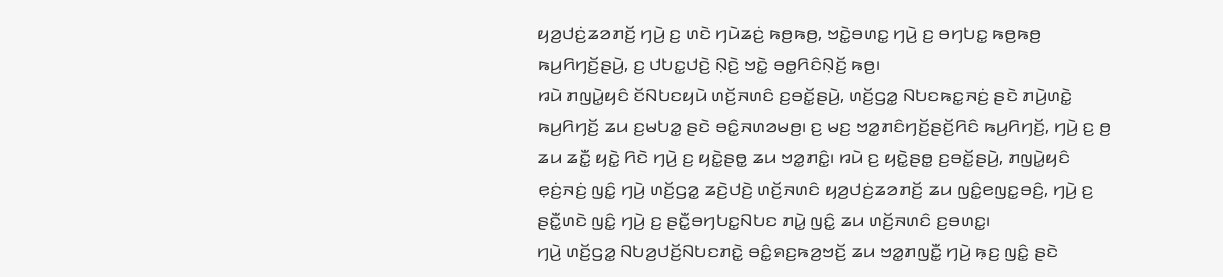ꤟꤤ꤬ꤓꤢꤦ꤬ꤘꤤꤊꤢꤩ꤬ ꤚꤣꤧ꤬ ꤢ꤬ ꤛꤢꤧ ꤚꤣꤧꤘꤢꤦ꤬ ꤒꤥ꤬ꤒꤥ꤬, ꤠꤢꤧ꤭ꤋꤛꤢ꤭ ꤚꤣꤧ꤬ ꤢ꤬ ꤋꤚꤝꤢ꤭ ꤒꤥ꤬ꤒꤥ꤬ ꤒꤣ꤬ꤖꤚꤢꤩ꤬ꤔꤣꤧ꤬, ꤢ꤬ ꤓꤝꤢ꤭ꤓꤢꤧ꤬ ꤡ꤫ꤢꤧ꤬ ꤠꤢꤧ꤭ ꤋꤥ꤭ꤖꤢꤨꤡ꤫ꤢꤩ꤬ ꤒꤥ꤬꤯
ꤙꤣꤧ ꤊꤜꤣꤧ꤭ꤟꤢꤨ ꤢꤩꤡꤝꤢꤟꤣꤧ ꤛꤢꤩ꤬ꤏꤛꤢꤨ ꤢ꤬ꤋꤢꤩ꤭ꤔꤣꤧ꤬, ꤛꤢꤩ꤬ꤞꤤ꤭ ꤡꤝꤢꤒꤢ꤭ꤏꤢꤦ꤬ ꤔꤢꤧ ꤊꤣꤧ꤬ꤛꤢꤧ꤭ ꤒꤣ꤬ꤖꤚꤢꤩ꤬ ꤘꤣ ꤢ꤬ꤗꤝꤤ꤭ ꤔꤢꤧ ꤋꤢꤨ꤭ꤏꤛꤤꤗꤥ꤬꤯ ꤢ꤬ ꤗꤢ꤬ ꤠꤤ꤭ꤊꤢꤨꤚꤢꤩ꤬ꤔꤢꤩ꤬ꤖꤢꤨ ꤒꤣ꤬ꤖꤚꤢꤩ꤬, ꤚꤣꤧ꤬ ꤢ꤬ ꤥ꤬ ꤘꤣ ꤘꤢꤪ꤭ ꤟꤢꤧ꤭ ꤖꤢꤧ ꤚꤣꤧ꤬ ꤢ꤬ ꤟꤢꤧ꤭ꤔꤥ꤭ ꤘꤣ ꤠꤤ꤭ꤊꤢꤨ꤭꤯ ꤙꤣꤧ ꤢ꤬ ꤟꤢꤧ꤭ꤔꤥ꤭ ꤢ꤬ꤋꤢꤩ꤭ꤔꤣꤧ꤬, ꤊꤜꤣꤧ꤭ꤟꤢꤨ ꤕ꤫ꤢꤦ꤬ꤏꤢꤦ꤬ ꤜꤢꤨ꤭ ꤚꤣꤧ꤬ ꤛꤢꤩ꤬ꤞꤤ꤭ ꤘꤢꤧ꤬ꤓꤢꤧ꤬ ꤛꤢꤩ꤬ꤏꤛꤢꤨ ꤟꤤ꤬ꤓꤢꤦ꤬ꤘꤤꤊꤢꤩ꤬ ꤘꤣ ꤜꤢꤨ꤭ꤕꤜꤢ꤭ꤋꤢꤨ꤬, ꤚꤣꤧ꤬ ꤢ꤬ ꤔꤢꤪ꤭ꤛꤢꤧ ꤜꤢꤨ꤭ ꤚꤣꤧ꤬ ꤢ꤬ ꤔꤢꤪ꤭ꤋꤚꤝꤢ꤭ꤡꤝꤢ ꤊꤣꤧ꤭ ꤜꤢꤨ꤭ ꤘꤣ ꤛꤢꤩ꤬ꤏꤛꤢꤨ ꤢ꤬ꤋꤛꤢ꤭꤯
ꤚꤣꤧ꤬ ꤛꤢꤩ꤬ꤞꤤ꤭ ꤡꤝꤤ꤬ꤓꤢꤩ꤬ꤡꤝꤢꤊꤢꤧ꤭ ꤋꤢꤨ꤭ꤎꤢ꤬ꤒꤤ꤬ꤠꤢꤩ꤬ ꤘꤣ ꤠꤤ꤭ꤊꤜꤢꤪ꤭ ꤚꤣꤧ꤬ ꤒ꤫ꤢ꤬ ꤜꤢꤨ꤭ ꤔꤢꤧ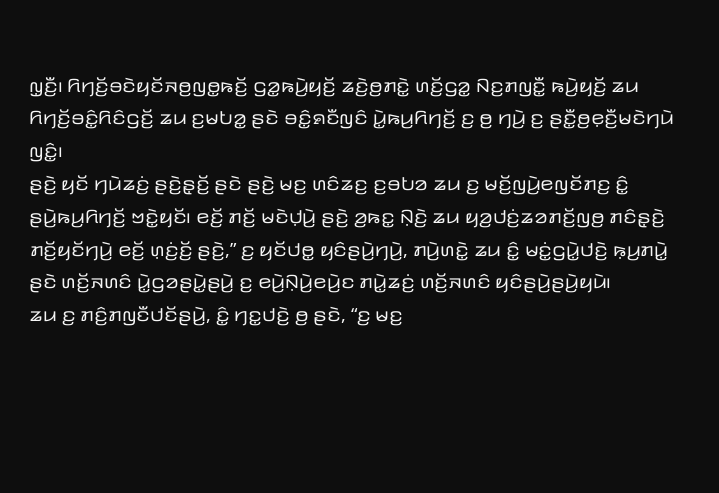ꤜ꤫ꤢꤪ꤬꤯ ꤖꤚꤢꤩ꤬ꤋꤢꤧꤟꤢꤩꤏꤥ꤬ꤜꤥ꤭ꤒꤢꤩ꤬ ꤞꤤ꤭ꤒꤣꤧ꤬ꤟꤢꤩ꤬ ꤘꤢꤧ꤬ꤥ꤬ꤊꤢꤧ꤭ ꤛꤢꤩ꤬ꤞꤤ꤭ ꤡꤢ꤬ꤊꤜꤢꤪ꤭ ꤒꤣꤧ꤬ꤟꤢꤩ꤬ ꤘꤣ ꤖꤚꤢꤩ꤬ꤋꤢꤨ꤭ꤖꤢꤨꤞꤢꤩ꤬ ꤘꤣ ꤢ꤬ꤗꤝꤤ꤭ ꤔꤢꤧ ꤋꤢꤨ꤭ꤎꤢꤪꤜꤢꤨ ꤣꤧ꤭ꤒꤣ꤬ꤖꤚꤢꤩ꤬ ꤢ꤬ ꤥ꤬ ꤚꤣꤧ꤬ ꤢ꤬ ꤔꤢꤪ꤭ꤥ꤬ꤕ꤫ꤢꤪ꤬ꤗꤢꤧꤚꤣꤧ ꤜꤢꤨ꤭꤯
ꤔꤢꤧ꤬ ꤟꤢꤩ ꤚꤣꤧꤘꤢꤦ꤬ ꤔꤢꤧ꤬ꤔ꤫ꤢꤩ꤬ ꤔꤢꤧ ꤔꤢꤧ꤬ ꤗꤢ꤬ ꤛꤢꤨꤘꤢ꤬ ꤢ꤬ꤋꤝꤤ ꤘꤣ ꤢ꤬ ꤗꤢꤩ꤬ꤜꤣꤧ꤬ꤕꤜꤢꤩꤊꤢ꤬ ꤢꤨ꤭ ꤔꤣꤧ꤬ꤒꤣ꤬ꤖꤚꤢꤩ꤬ ꤠꤢꤧ꤭ꤟꤢꤩ꤯ ꤕꤢꤩ꤬ ꤊꤢꤩ꤬ ꤗꤢꤧꤓ꤫ꤣꤧ꤬ ꤔꤢꤧ꤬ ꤤ꤬ꤒꤢ꤭ ꤡ꤫ꤢꤧ꤬ ꤘꤣ ꤟꤤ꤬ꤓꤢꤦ꤬ꤘꤤꤊꤢꤩ꤬ꤜꤥ꤬ ꤊꤢꤨꤔ꤫ꤢꤧ꤬ ꤊꤢꤩ꤬ꤟꤢꤩꤚꤣꤧ꤬ ꤕꤢꤩ꤬ ꤛ꤫ꤢꤦ꤬ꤢꤩ꤬ ꤔꤢꤧ꤬,” ꤢ꤬ ꤟꤢꤩꤓꤥ꤭ ꤟꤢꤨꤔꤣꤧ꤬ꤚꤣꤧ꤬, ꤊꤣꤧ꤬ꤛꤢꤧ꤭ ꤘꤣ ꤢꤨ꤭ ꤗꤢꤦ꤭ꤞꤣꤧ꤭ꤓꤢꤧ꤬ ꤒ꤫ꤣ꤬ꤊꤣꤧ꤭ ꤔꤢꤧ ꤛꤢꤩ꤬ꤏꤛꤢꤨ ꤣꤧ꤭ꤞꤤꤔꤣꤧ꤭ꤔꤣꤧ꤬ ꤢ꤬ ꤕꤣꤧ꤬ꤡ꤫ꤣꤧ꤬ꤕꤣꤧ꤬ꤢ ꤊꤣꤧ꤭ꤘꤢꤦ꤬ ꤛꤢꤩ꤬ꤏꤛꤢꤨ ꤟꤢꤨꤔꤣꤧ꤬ꤔꤣꤧ꤬ꤟꤣꤧ꤯
ꤘꤣ ꤢ꤬ ꤊꤢꤨ꤬ꤊꤜꤢꤪꤓꤢꤩꤔꤣꤧ꤬, ꤢꤨ꤭ ꤚꤢ꤭ꤓꤢꤧ꤬ ꤥ꤬ ꤔꤢꤧ, “ꤢ꤬ ꤗꤢ꤬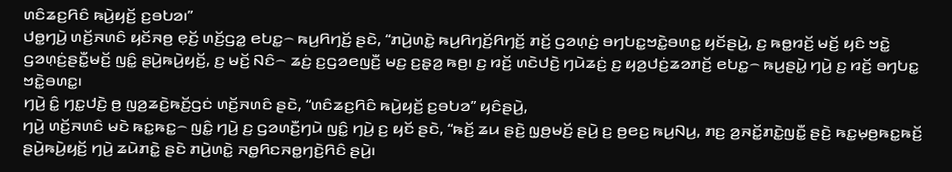ꤛꤢꤨꤘꤢ꤬ꤖꤢꤨ ꤒꤣꤧ꤬ꤟꤢꤩ꤬ ꤢ꤬ꤋꤝꤤ꤯”
ꤓꤥ꤭ꤚꤣꤧ꤬ ꤛꤢꤩ꤬ꤏꤛꤢꤨ ꤟꤢꤩꤏꤥ꤬ ꤕ꤫ꤢꤩ꤬ ꤛꤢꤩ꤬ꤞꤤ꤭ ꤕꤝꤢ꤭꤮ ꤒꤣ꤬ꤖꤚꤢꤩ꤬ ꤔꤢꤧ, “ꤊꤣꤧ꤬ꤛꤢꤧ꤭ ꤒꤣ꤬ꤖꤚꤢꤩ꤬ꤖꤚꤢꤩ꤬ ꤊꤢꤩ꤬ ꤞꤤꤛ꤫ꤢꤦ꤬ ꤋꤚꤝꤢ꤭ꤠꤢꤧ꤭ꤋꤛꤢ꤭ ꤟꤢꤩꤔꤣꤧ꤬, ꤢ꤬ ꤒꤥ꤭ꤙꤢꤩ꤬ ꤗꤢꤩ꤬ ꤟꤢꤨ ꤠꤢꤧ꤭ ꤞꤤꤛ꤫ꤢꤦ꤬ꤔꤢꤪ꤭ꤗꤢꤩ꤬ ꤜꤢꤨ꤭ ꤔꤣꤧ꤬ꤒꤣꤧ꤬ꤟꤢꤩ꤬, ꤢ꤬ ꤗꤢꤩ꤬ ꤡꤢꤨ꤮ ꤘꤢꤦ꤬ ꤢ꤬ꤞꤤꤕꤜꤢꤪ꤬ ꤗꤢ꤬ ꤢ꤬ꤔ꤫ꤤ꤬ ꤒꤥ꤬꤯ ꤢ꤬ ꤙꤢꤩ꤬ ꤛꤢꤧꤓꤢꤧ꤬ ꤚꤣꤧꤘꤢꤦ꤬ ꤢ꤬ ꤟꤤ꤬ꤓꤢꤦ꤬ꤘꤤꤊꤢꤩ꤬ ꤕꤝꤢ꤭꤮ ꤒꤣ꤬ꤔꤣꤧ꤭ ꤚꤣꤧ꤬ ꤢ꤬ ꤙꤢꤩ꤬ ꤋꤚꤝꤢ꤭ ꤠꤢꤧ꤭ꤋꤛꤢ꤭꤯
ꤚꤣꤧ꤬ ꤢꤨ꤭ ꤚꤢ꤭ꤓꤢꤧ꤬ ꤥ꤬ ꤜꤤ꤬ꤘꤢꤧ꤬ꤒꤢꤩ꤬ꤞꤢꤦ ꤛꤢꤩ꤬ꤏꤛꤢꤨ ꤔꤢꤧ, “ꤛꤢꤨꤘꤢ꤬ꤖꤢꤨ ꤒꤣꤧ꤬ꤟꤢꤩ꤬ ꤢ꤬ꤋꤝꤤ” ꤟꤢꤨꤔꤣꤧ꤬,
ꤚꤣꤧ꤬ ꤛꤢꤩ꤬ꤏꤛꤢꤨ ꤗꤢꤧ ꤒꤢ꤭ꤒꤢ꤭꤮ ꤜꤢꤨ꤭ ꤚꤣꤧ꤬ ꤢ꤬ ꤞꤤꤛꤢꤪ꤬ꤚꤣꤧ ꤜꤢꤨ꤭ ꤚꤣꤧ꤬ ꤢ꤬ ꤟꤢꤩ ꤔꤢꤧ, “ꤒꤢꤩ꤬ ꤘꤣ ꤔꤢꤧ꤬ ꤜ꤫ꤥ꤬ꤗꤢꤩ꤬ ꤔꤣꤧ꤬ ꤢ꤬ ꤥ꤬ꤕꤢ꤬ ꤒꤣ꤬ꤡꤣ꤬, ꤊꤢ꤬ ꤤ꤬ꤏꤢꤩ꤭ꤊꤢꤧ꤭ꤜꤢꤪ꤭ ꤔꤢꤧ꤬ ꤒꤢ꤭ꤗ꤫ꤥ꤬ꤒꤢ꤭ꤒꤢꤩ꤬ ꤔꤣꤧ꤬ꤒꤣꤧ꤬ꤟꤢꤩ꤬ ꤚꤣꤧ꤬ ꤘꤣꤧꤊꤢꤧ꤭ ꤔꤢꤧ ꤊꤣꤧ꤬ꤛꤢꤧ꤭ ꤏꤥ꤭ꤖꤢꤏꤥ꤭ꤚꤢꤧ꤬ꤖꤢꤨ ꤔꤣꤧ꤬꤯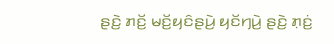ꤔꤢꤧ꤬ ꤊꤢꤩ꤬ ꤗꤢꤩ꤬ꤟꤢꤨꤔꤣꤧ꤬ ꤟꤢꤩꤚꤣꤧ꤬ ꤔꤢꤧ꤬ ꤊ꤫ꤢꤦ꤬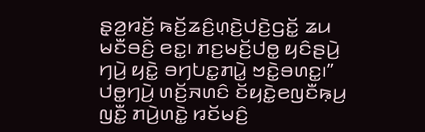ꤔ꤫ꤤ꤬ꤙꤢꤩ꤬ ꤒꤢꤩ꤬ꤘꤢꤨ꤬ꤛ꤫ꤢꤧ꤬ꤓꤢꤧ꤬ꤞꤢꤩ꤭ ꤘꤣ ꤗꤢꤪꤋꤢꤨ꤬ ꤕꤢ꤭꤯ ꤊꤢ꤬ꤗꤢꤩ꤬ꤓꤥ꤭ ꤟꤢꤨꤔꤣꤧ꤬ ꤚꤣꤧ꤬ ꤟꤢꤧ꤭ ꤋꤚꤝꤢ꤭ꤊꤣꤧ꤭ ꤠꤢꤧ꤭ꤋꤛꤢ꤭꤯”
ꤓꤥ꤭ꤚꤣꤧ꤬ ꤛꤢꤩ꤬ꤏꤛꤢꤨ ꤢꤩꤟꤢꤧ꤭ꤕꤜꤢꤪꤒ꤫ꤣ꤬ ꤜꤢꤪ꤭ ꤊꤣꤧ꤬ꤛꤢꤧ꤭ ꤙꤢꤩꤗꤢꤨ꤬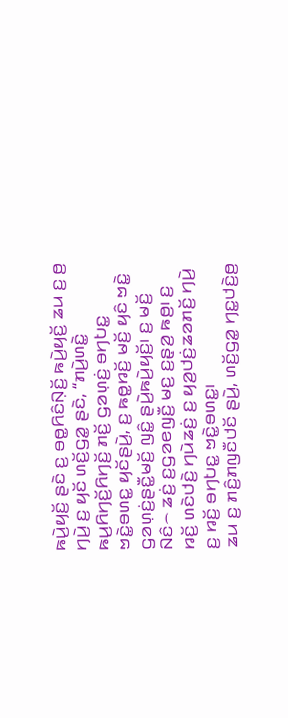ꤒꤣꤧ꤬ꤟꤢꤩ꤬ ꤔꤢꤧ ꤢ꤬ ꤋꤥ꤭ꤖꤢꤨꤡ꤫ꤢꤩ꤬ ꤒꤣꤧ꤬ꤟꤢꤩ꤬ ꤘꤣ ꤢ꤬ ꤥ꤬ ꤚꤣꤧ꤬ ꤢ꤬ ꤟꤢꤩ ꤛꤢꤩ꤬ꤞꤤ꤭ ꤔꤢꤧ, “ꤊꤣꤧ꤬ꤛꤢꤧ꤭ ꤒꤣ꤬ꤖꤚꤢꤩ꤬ꤖꤚꤢꤩ꤬ ꤊꤢꤩ꤬ ꤞꤤꤛ꤫ꤢꤦ꤬ ꤋꤚꤝꤢ꤭ ꤠꤢꤧ꤭ꤋꤛꤢ꤭ ꤟꤢꤩꤔꤣꤧ꤬, ꤢ꤬ ꤒꤥ꤭ꤙꤢꤩ꤬ ꤗꤢꤩ꤬ ꤟꤢꤨ ꤠꤢꤧ꤭ ꤞꤤꤛ꤫ꤢꤦ꤬ꤔꤢꤪ꤭ꤗꤢꤩ꤬ ꤜꤢꤨ꤭ ꤔꤣꤧ꤬ꤒꤣꤧ꤬ꤟꤢꤩ꤬꤯ ꤢ꤬ ꤗꤢꤩ꤬ ꤡꤢꤨ꤮ ꤘꤢꤦ꤬ ꤢ꤬ꤞꤤꤕꤜꤢꤪ꤬ ꤗꤢ꤬ ꤢ꤬ꤔ꤫ꤤ꤬ ꤒꤥ꤬꤯ ꤢ꤬ ꤙꤢꤩ꤬ ꤛꤢꤧꤓꤢꤧ꤬ ꤚꤣꤧꤘꤢꤦ꤬ ꤢ꤬ ꤟꤤ꤬ꤓꤢꤦ꤬ꤘꤤꤊꤢꤩ꤬ ꤚꤣꤧ꤬ ꤢ꤬ ꤙꤢꤩ꤬ ꤋꤚꤝꤢ꤭ ꤠꤢꤧ꤭ꤋꤛꤢ꤭꤯
ꤘꤣ ꤢ꤬ ꤊꤢꤨ꤬ꤊꤜꤢꤪꤓꤢꤩ ꤔꤣꤧ꤬, ꤛꤢꤩ꤬ꤞꤤ꤭ ꤚꤢ꤭ꤓꤢꤧ꤬ꤥ꤬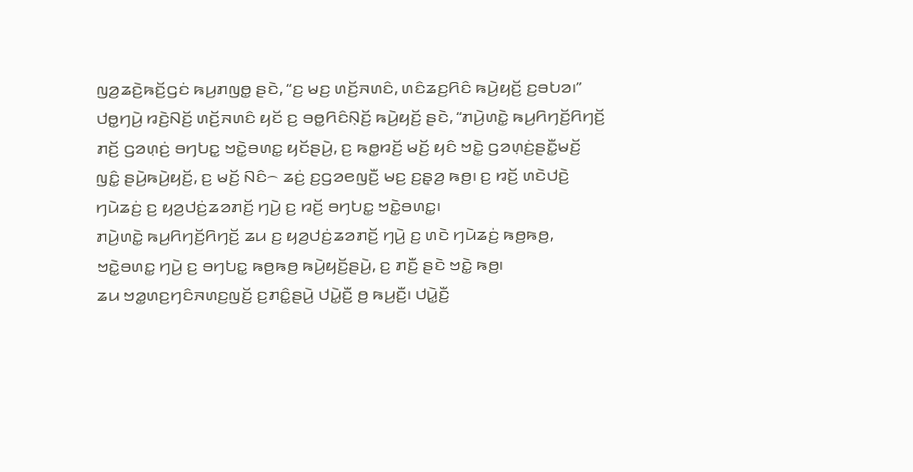ꤜꤤ꤬ꤘꤢꤧ꤬ꤒꤢꤩ꤬ꤞꤢꤦ ꤒꤣ꤬ꤊꤜꤥ꤭ ꤔꤢꤧ, “ꤢ꤬ ꤗꤢ꤬ ꤛꤢꤩ꤬ꤏꤛꤢꤨ, ꤛꤢꤨꤘꤢ꤬ꤖꤢꤨ ꤒꤣꤧ꤬ꤟꤢꤩ꤬ ꤢ꤬ꤋꤝꤤ꤯”
ꤓꤥ꤭ꤚꤣꤧ꤬ ꤙꤢꤧ꤬ꤡꤢꤩ꤬ ꤛꤢꤩ꤬ꤏꤛꤢꤨ ꤟꤢꤩ ꤢ꤬ ꤋꤥ꤭ꤖꤢꤨꤡ꤫ꤢꤩ꤬ ꤒꤣꤧ꤬ꤟꤢꤩ꤬ ꤔꤢꤧ, “ꤊꤣꤧ꤬ꤛꤢꤧ꤭ ꤒꤣ꤬ꤖꤚꤢꤩ꤬ꤖꤚꤢꤩ꤬ ꤊꤢꤩ꤬ ꤞꤤꤛ꤫ꤢꤦ꤬ ꤋꤚꤝꤢ꤭ ꤠꤢꤧ꤭ꤋꤛꤢ꤭ ꤟꤢꤩꤔꤣꤧ꤬, ꤢ꤬ ꤒꤥ꤭ꤙꤢꤩ꤬ ꤗꤢꤩ꤬ ꤟꤢꤨ ꤠꤢꤧ꤭ ꤞꤤꤛ꤫ꤢꤦ꤬ꤔꤢꤪ꤭ꤗꤢꤩ꤬ ꤜꤢꤨ꤭ ꤔꤣꤧ꤬ꤒꤣꤧ꤬ꤟꤢꤩ꤬, ꤢ꤬ ꤗꤢꤩ꤬ ꤡꤢꤨ꤮ ꤘꤢꤦ꤬ ꤢ꤬ꤞꤤꤕꤜꤢꤪ꤬ ꤗꤢ꤬ ꤢ꤬ꤔ꤫ꤤ꤬ ꤒꤥ꤬꤯ ꤢ꤬ ꤙꤢꤩ꤬ ꤛꤢꤧꤓꤢꤧ꤬ ꤚꤣꤧꤘꤢꤦ꤬ ꤢ꤬ ꤟꤤ꤬ꤓꤢꤦ꤬ꤘꤤꤊꤢꤩ꤬ ꤚꤣꤧ꤬ ꤢ꤬ ꤙꤢꤩ꤬ ꤋꤚꤝꤢ꤭ ꤠꤢꤧ꤭ꤋꤛꤢ꤭꤯
ꤊꤣꤧ꤬ꤛꤢꤧ꤭ ꤒꤣ꤬ꤖꤚꤢꤩ꤬ꤖꤚꤢꤩ꤬ ꤘꤣ ꤢ꤬ ꤟꤤ꤬ꤓꤢꤦ꤬ꤘꤤꤊꤢꤩ꤬ ꤚꤣꤧ꤬ ꤢ꤬ ꤛꤢꤧ ꤚꤣꤧꤘꤢꤦ꤬ ꤒꤥ꤬ꤒꤥ꤬, ꤠꤢꤧ꤭ꤋꤛꤢ꤭ ꤚꤣꤧ꤬ ꤢ꤬ ꤋꤚꤝꤢ꤭ ꤒꤥ꤬ꤒꤥ꤬ ꤒꤣꤧ꤬ꤟꤢꤩ꤬ꤔꤣꤧ꤬, ꤢ꤬ ꤊꤢꤪ꤬ ꤔꤢꤧ ꤠꤢꤧ꤭ ꤒꤥ꤬꤯
ꤘꤣ ꤠꤤ꤭ꤛꤢ꤬ꤚꤢꤨꤏꤛꤢ꤬ꤜꤢꤩ꤬ ꤢ꤬ꤊꤢꤨ꤭ꤔꤣꤧ꤬ ꤓꤣꤧ꤭ꤢꤪ꤬ ꤥ꤬ ꤒꤣ꤬ꤢꤪ꤬꤯ ꤓꤣꤧ꤭ꤢꤪ꤬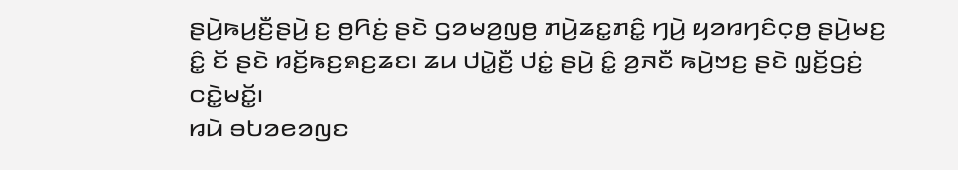ꤔꤣꤧ꤬ꤒꤣ꤬ꤢꤪ꤬ꤔꤣꤧ꤬ ꤢ꤬ ꤥ꤬ꤖꤢꤦ꤬ ꤔꤢꤧ ꤞꤤꤗꤤ꤬ꤜꤥ꤬ ꤊꤣꤧ꤬ꤘꤢ꤭ꤊꤢꤨ꤭ ꤚꤣꤧ꤬ ꤟꤤꤙꤚꤢꤨꤍ꤫ꤥ꤬ ꤔꤣꤧ꤬ꤗꤢ꤬ ꤢꤨ꤭ ꤢꤩ ꤔꤢꤧ ꤙꤢꤩ꤬ꤒꤢ꤬ꤎꤢ꤬ꤘꤢ꤯ ꤘꤣ ꤓꤣꤧ꤭ꤢꤪ꤬ ꤓꤢꤦ꤭ ꤔꤣꤧ꤬ ꤢꤨ꤭ ꤤ꤬ꤏꤢꤪ ꤒꤣꤧ꤬ꤠꤢ꤬ ꤔꤢꤧ ꤜ꤫ꤢꤩ꤬ꤞꤢꤦ꤬ ꤍꤢꤧ꤭ꤗꤢꤩ꤭꤯
ꤙꤣꤧ ꤋꤝꤤꤕꤤꤜꤢ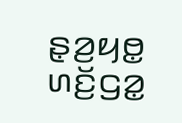ꤔ꤫ꤤ꤬ꤟꤥ꤭ ꤛꤢꤩ꤬ꤞꤤ꤭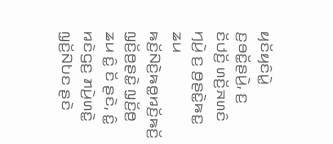ꤟꤢꤩꤟꤢꤨꤣꤧ꤭ ꤢ꤬ꤋꤢꤩ꤭ꤔꤣꤧ꤬, ꤢ꤬ ꤢꤩꤓꤢꤩ꤬ ꤛꤢꤩ꤬ꤏꤛꤢꤨ ꤚꤣꤧ꤬ ꤢ꤬ ꤥ꤬ꤔꤢꤧ꤭ꤒꤢ꤭ ꤘꤣ ꤒꤢꤩ꤬ꤡꤢꤧ꤬ꤒꤥ꤭ꤙꤢꤩ꤬ꤒꤢꤩ꤬ ꤜ꤫ꤢꤩ꤬ꤥ꤬ꤔꤢꤧ꤭ ꤜ꤫ꤢꤩ꤬ꤥ꤬ ꤘꤣ ꤢꤨ꤭ ꤢꤩ ꤔꤢꤧ, ꤢꤨ꤭ ꤙꤢꤧꤞꤢ꤬ ꤊꤣꤧ꤬ꤛꤢꤧ꤭ ꤜ꤫ꤢꤩ꤬ꤡꤝꤢ ꤔꤢꤧ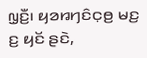ꤜ꤫ꤢꤪ꤬꤯ ꤟꤤꤙꤚꤢꤨꤍ꤫ꤥ꤬ ꤗꤢ꤬ ꤢ꤬ ꤟꤢꤩ ꤔꤢꤧ,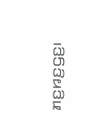ꤊꤢ꤬ꤙꤢ꤬ꤞꤢ꤬꤯